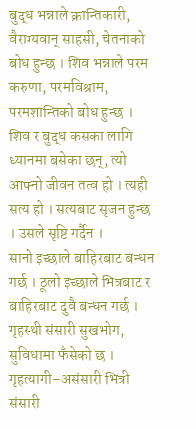बुद्ध भन्नाले क्रान्तिकारी, वैराग्यवान् साहसी, चेतनाको बोध हुन्छ । शिव भन्नाले परम करुणा, परमविश्राम, परमशान्तिको बोध हुन्छ । शिव र बुद्ध कसका लागि ध्यानमा बसेका छन्, त्यो आफ्नो जीवन तत्व हो । त्यही सत्य हो । सत्यबाट सृजन हुन्छ । उसले सृष्टि गर्दैन ।
सानो इच्छाले बाहिरबाट बन्धन गर्छ । ठूलो इच्छाले भित्रबाट र बाहिरबाट दुवै बन्धन गर्छ । गृहस्थी संसारी सुखभोग, सुविधामा फँसेको छ । गृहत्यागी–असंसारी भित्री संसारी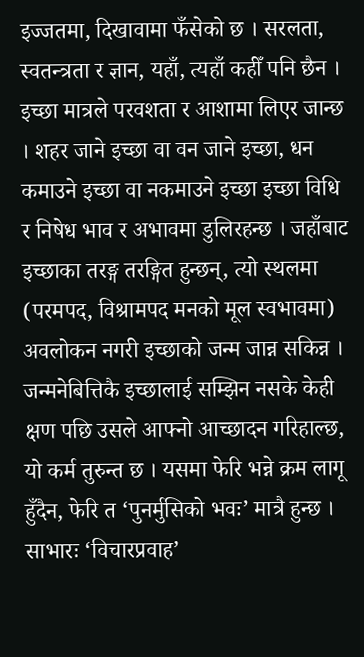इज्जतमा, दिखावामा फँसेको छ । सरलता, स्वतन्त्रता र ज्ञान, यहाँ, त्यहाँ कहीँ पनि छैन ।
इच्छा मात्रले परवशता र आशामा लिएर जान्छ । शहर जाने इच्छा वा वन जाने इच्छा, धन कमाउने इच्छा वा नकमाउने इच्छा इच्छा विधि र निषेध भाव र अभावमा डुलिरहन्छ । जहाँबाट इच्छाका तरङ्ग तरङ्गित हुन्छन्, त्यो स्थलमा (परमपद, विश्रामपद मनको मूल स्वभावमा) अवलोकन नगरी इच्छाको जन्म जान्न सकिन्न । जन्मनेबित्तिकै इच्छालाई सम्झिन नसके केही क्षण पछि उसले आफ्नो आच्छादन गरिहाल्छ, यो कर्म तुरुन्त छ । यसमा फेरि भन्ने क्रम लागू हुँदैन, फेरि त ‘पुनर्मुसिको भवः’ मात्रै हुन्छ ।
साभारः ‘विचारप्रवाह’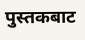पुस्तकबाट